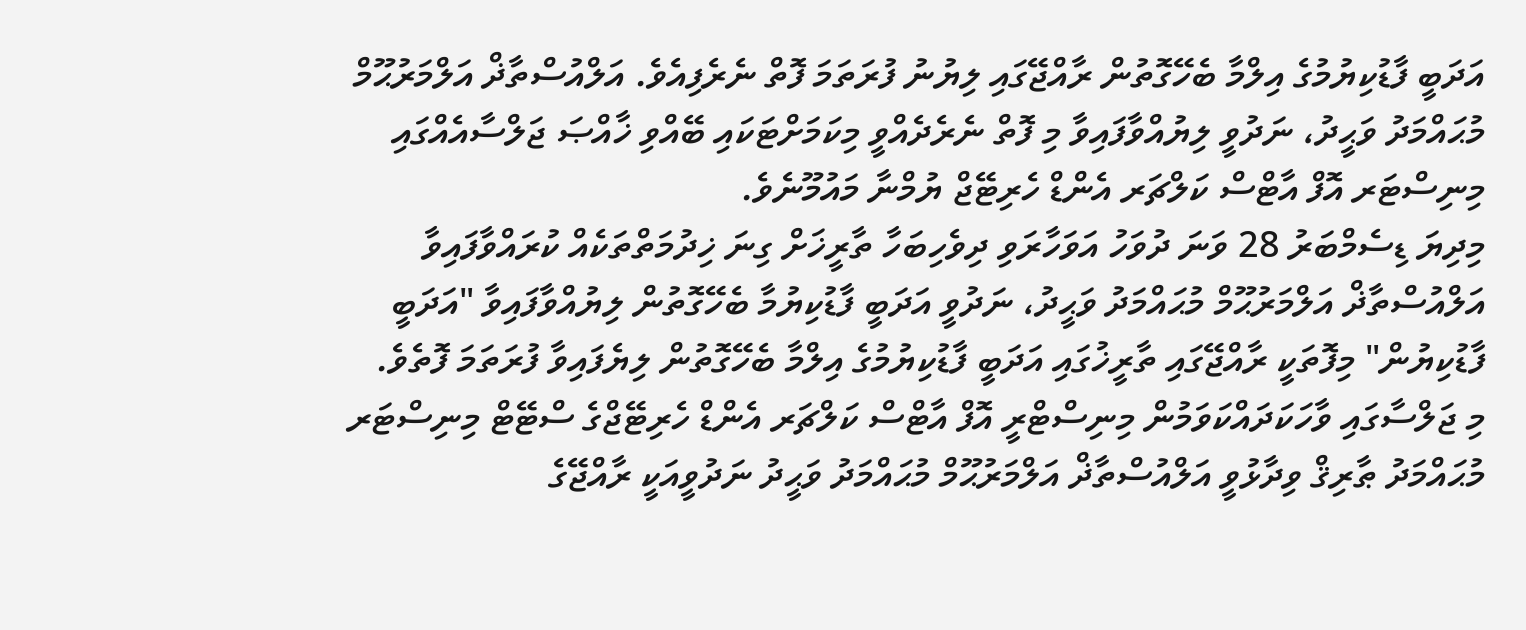އަދަބީ ފާޑުކިޔުމުގެ އިލްމާ ބެހޭގޮތުން ރާއްޖޭގައި ލިޔުނު ފުރަތަމަ ފޮތް ނެރެފިއެވެ. އަލްއުސްތާޛް އަލްމަރުޙޫމް މުޙައްމަދު ވަޙީދު، ނަދުވީ ލިޔުއްވާފައިވާ މި ފޮތް ނެރެދެއްވީ މިކަމަށްޓަކައި ބޭއްވި ޚާއްޞަ ޖަލްސާއެއްގައި މިނިސްޓަރ އޮފް އާޓްސް ކަލްޗަރ އެންޑް ހެރިޓޭޖް ޔުމްނާ މައުމޫނެވެ.
މިދިޔަ ޑިސެމްބަރު 28 ވަނަ ދުވަހު އަވަހާރަވި ދިވެހިބަހާ ތާރީޚަށް ގިނަ ޚިދުމަތްތަކެއް ކުރައްވާފައިވާ އަލްއުސްތާޛް އަލްމަރުޙޫމް މުޙައްމަދު ވަޙީދު، ނަދުވީ އަދަބީ ފާޑުކިޔުމާ ބެހޭގޮތުން ލިޔުއްވާފައިވާ "އަދަބީ ފާޑުކިޔުން" މިފޮތަކީ ރާއްޖޭގައި ތާރީޚުގައި އަދަބީ ފާޑުކިޔުމުގެ އިލްމާ ބެހޭގޮތުން ލިޔެފައިވާ ފުރަތަމަ ފޮތެވެ.
މި ޖަލްސާގައި ވާހަކަދައްކަވަމުން މިނިސްޓްރީ އޮފް އާޓްސް ކަލްޗަރ އެންޑް ހެރިޓޭޖްގެ ސްޓޭޓް މިނިސްޓަރ މުޙައްމަދު ޠާރިޤް ވިދާޅުވީ އަލްއުސްތާޛް އަލްމަރުޙޫމް މުޙައްމަދު ވަޙީދު ނަދުވީއަކީ ރާއްޖޭގެ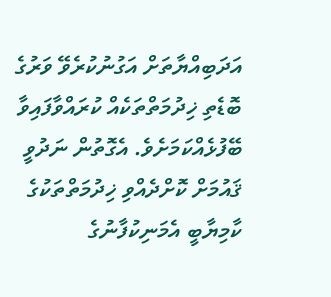އަދަބިއްޔާތަށް އަގުނުކުރެވޭ ވަރުގެ ބޮޑެތި ޚިދުމަތްތަކެއް ކުރައްވާފައިވާ ބޭފުޅެއްކަމަށެވެ. އެގޮތުން ނަދުވީ ޤައުމަށް ކޮށްދެއްވި ޚިދުމަތްތަކުގެ ކާމިޔާބީ އެމަނިކުފާނުގެ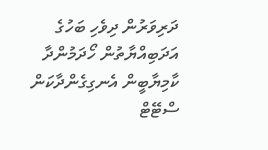ދަރިވަރުން ދިވެހި ބަހުގެ އަދަބިއްޔާތުން ހޯދަމުންދާ ކާމިޔާބީން އެނގިގެންދާކަން ސްޓޭޓް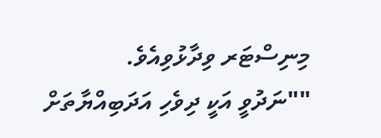މިނިސްޓަރ ވިދާޅުވިއެވެ.
""ނަދުވީ އަކީ ދިވެހި އަދަބިއްޔާތަށް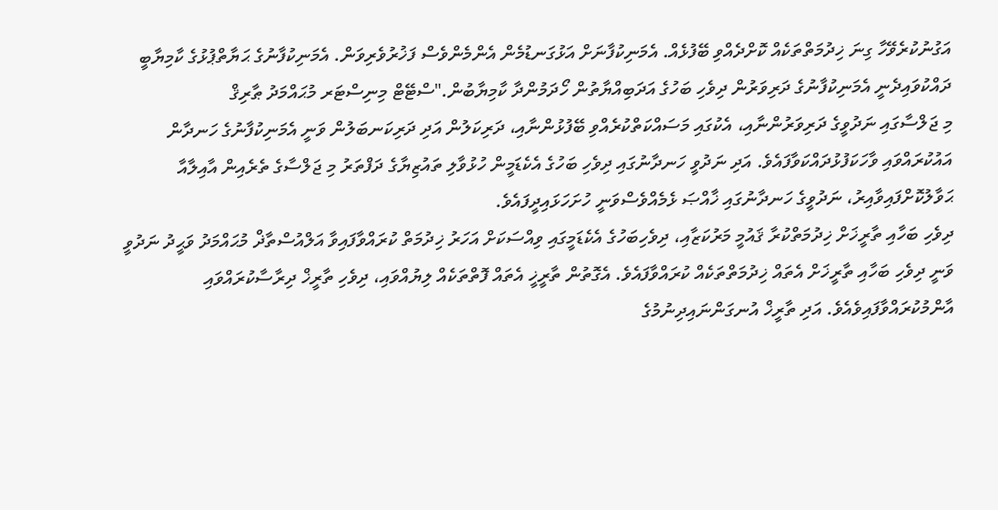އަގުނުކުރެވޭހާ ގިނަ ޚިދުމަތްތަކެއް ކޮށްދެއްވި ބޭފުޅެއް. އެމަނިކުފާނަށް އަޅުގަނޑުމެން އެންމެންވެސް ފަޚުރުވެރިވަން. އެމަނިކުފާނުގެ ޙަޔާތްޕުޅުގެ ކާމިޔާބީ ދައްކުވައިދެނީ އެމަނިކުފާނުގެ ދަރިވަރުން ދިވެހި ބަހުގެ އަދަބިއްޔާތުން ހޯދަމުންދާ ކާމިޔާބުން."ސްޓޭޓް މިނިސްޓަރ މުޙައްމަދު ޠާރިޤް
މި ޖަލްސާގައި ނަދުވީގެ ދަރިވަރުންނާއި، އެކުގައި މަސައްކަތްކުރެއްވި ބޭފުޅުންނާއި، ދަރިކަލުން އަދި ދަރިކަނބަލުން ވަނީ އެމަނިކުފާނުގެ ހަނދާން އައުކުރައްވައި ވާހަކަފުޅުދައްކަވާފައެވެ. އަދި ނަދުވީ ހަނދާނުގައި ދިވެހި ބަހުގެ އެކެޑަމީން ހުޅުވާލި ތައުޒިޔާގެ ދަފްތަރު މި ޖަލްސާގެ ތެރެއިން އާއިލާއާ ޙަވާލުކޮށްފައިވާއިރު، ނަދުވީގެ ހަނދާނުގައި ޚާއްޞަ ޅެމެއްވެސްވަނީ ހުށަހަޅައިދީފައެވެ.
ދިވެހި ބަހާއި ތާރީޚަށް ޚިދުމަތްކުރާ ޤައުމީ މަރުކަޒާއި، ދިވެހިބަހުގެ އެކެޑަމީގައި ވިއްސަކަށް އަހަރު ޚިދުމަތް ކުރައްވާފައިވާ އަލްއުސްތާޛް މުޙައްމަދު ވަޙީދު ނަދުވީ ވަނީ ދިވެހި ބަހާއި ތާރީޚަށް އެތައް ޚިދުމަތްތަކެއް ކުރައްވާފައެވެ. އެގޮތުން ތާރީޚީ އެތައް ފޮތްތަކެއް ލިޔުއްވައި، ދިވެހި ތާރީޚް ދިރާސާކުރައްވައި އާންމުކުރައްވާފައިވެއެވެ. އަދި ތާރީޚް އުނގަންނައިދިނުމުގެ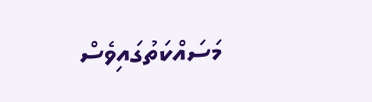މަސައްކަތުގައިވެސް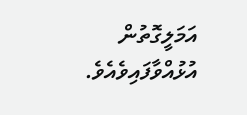އަމަލީގޮތުން އުޅުއްވާފައިވެއެވެ.